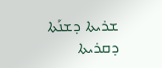ܫܪܝܬܐ ܕܫܢܰܬܐ ܕܩܪܝܬܐ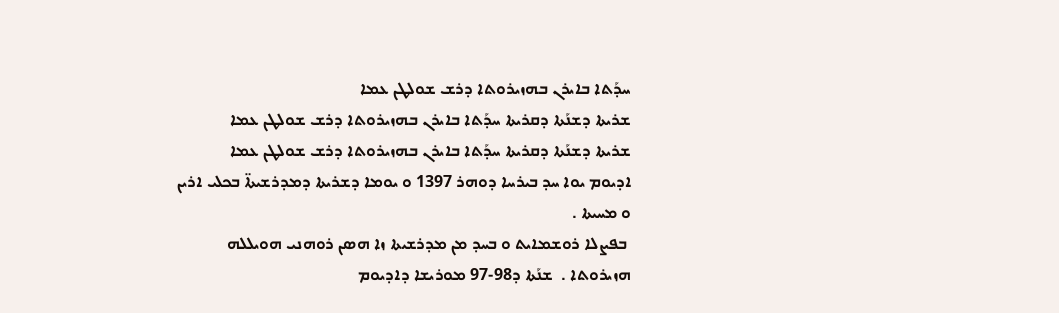ܚܕܰܬܐ ܒܐܝܪܢ ܒܗܙܝܪܘܬܐ ܕܪܫ ܫܘܠܛܢ ܥܡܐ
ܫܪܝܬܐ ܕܫܢܰܬܐ ܕܩܪܝܬܐ ܚܕܰܬܐ ܒܐܝܪܢ ܒܗܙܝܪܘܬܐ ܕܪܫ ܫܘܠܛܢ ܥܡܐ
ܫܪܝܬܐ ܕܫܢܰܬܐ ܕܩܪܝܬܐ ܚܕܰܬܐ ܒܐܝܪܢ ܒܗܙܝܪܘܬܐ ܕܪܫ ܫܘܠܛܢ ܥܡܐ
ܐܕܝܘܡ ܝܘܐ ܚܕ ܒܝܪܚܐ ܕܘܗܪ 1397 ܘ ܝܘܡܐ ܕܫܪܝܬܐ ܕܡܕܪܫܝܬܐ̈ ܒܟܠܝ ܐܪܝܢ ܘ ܡܚܝܬܐ .
 ܒܦܨܠܐ ܪܘܫܡܐܝܬ ܘ ܒܚܕ ܡܢ ܡܕܪܫܝܬܐ ܙܐ ܗܣܢ ܪܘܗܢܝ ܗܘܝܠܠܗ ܗܙܝܪܘܬܐ .  ܫܢܰܬܐ ܕ98-97 ܡܘܪܝܫܐ ܕܐܕܝܘܡ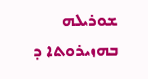ܫܘܪܝܠܗ ܒܗܙܝܪܘܬܐ ܕ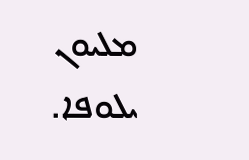ܡܠܝܘܢ ܝܠܘܦܐ.